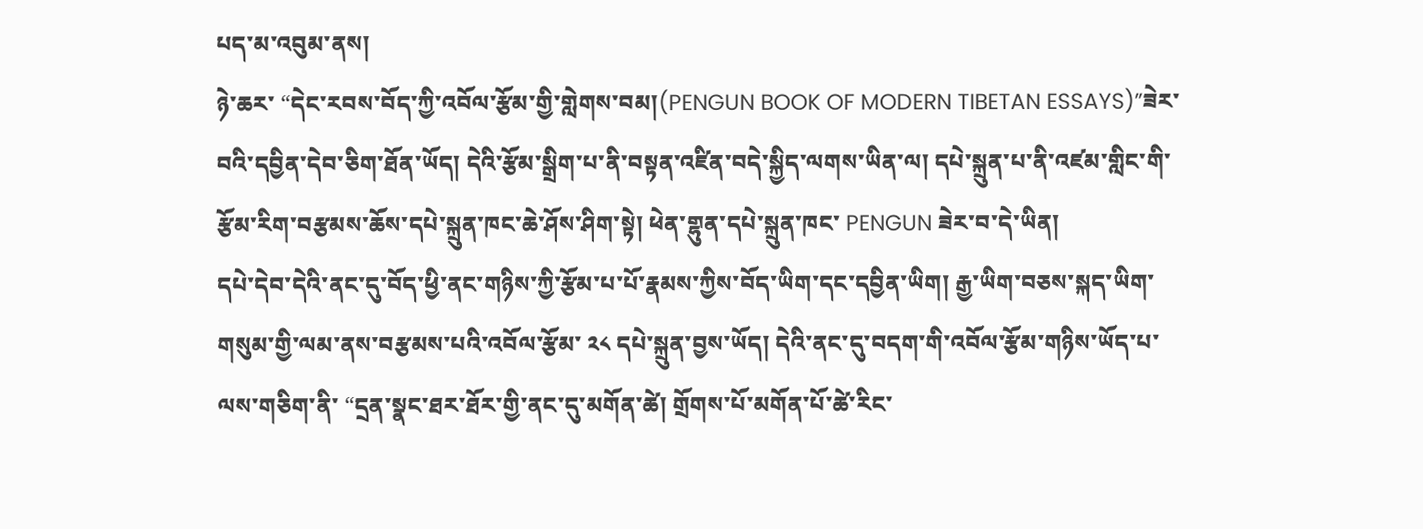པད་མ་འབུམ་ནས།
ཉེ་ཆར་ “དེང་རབས་བོད་ཀྱི་འབོལ་རྩོམ་གྱི་གླེགས་བམ།(PENGUN BOOK OF MODERN TIBETAN ESSAYS)”ཟེར་བའི་དབྱིན་དེབ་ཅིག་ཐོན་ཡོད། དེའི་རྩོམ་སྒྲིག་པ་ནི་བསྟན་འཛིན་བདེ་སྐྱིད་ལགས་ཡིན་ལ། དཔེ་སྐྲུན་པ་ནི་འཛམ་གླིང་གི་རྩོམ་རིག་བརྩམས་ཆོས་དཔེ་སྐྲུན་ཁང་ཆེ་ཤོས་ཤིག་སྟེ། ཕེན་གྷུན་དཔེ་སྐྲུན་ཁང་ PENGUN ཟེར་བ་དེ་ཡིན།
དཔེ་དེབ་དེའི་ནང་དུ་བོད་ཕྱི་ནང་གཉིས་ཀྱི་རྩོམ་པ་པོ་རྣམས་ཀྱིས་བོད་ཡིག་དང་དབྱིན་ཡིག། རྒྱ་ཡིག་བཅས་སྐད་ཡིག་གསུམ་གྱི་ལམ་ནས་བརྩམས་པའི་འབོལ་རྩོམ་ ༢༨ དཔེ་སྐྲུན་བྱས་ཡོད། དེའི་ནང་དུ་བདག་གི་འབོལ་རྩོམ་གཉིས་ཡོད་པ་ལས་གཅིག་ནི་ “དྲན་སྣང་ཐར་ཐོར་གྱི་ནང་དུ་མགོན་ཚེ། གྲོགས་པོ་མགོན་པོ་ཚེ་རིང་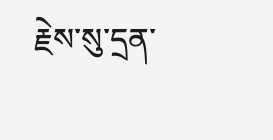རྗེས་སུ་དྲན་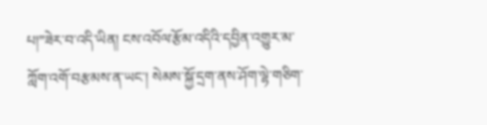པ།”ཟེར་བ་འདི་ཡིན། ངས་འབོལ་རྩོམ་འདིའི་དབྱིན་འགྱུར་མ་ཀློག་འགོ་བརྩམས་ན་ཡང་། སེམས་སྐྱོ་དྲག་ནས་ཤོག་ལྷེ་གཅིག་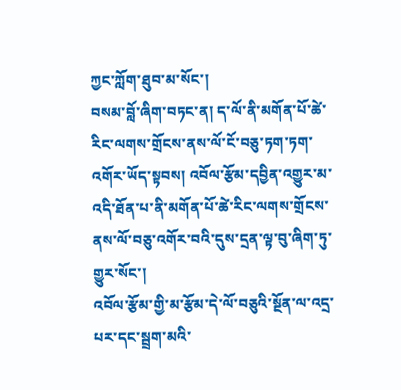ཀྱང་ཀློག་ཐུབ་མ་སོང་།
བསམ་བློ་ཞིག་བཏང་ན། ད་ལོ་ནི་མགོན་པོ་ཚེ་རིང་ལགས་གྲོངས་ནས་ལོ་ངོ་བཅུ་ཏག་ཏག་འགོར་ཡོད་སྟབས། འབོལ་རྩོམ་དབྱིན་འགྱུར་མ་འདི་ཐོན་པ་ནི་མགོན་པོ་ཚེ་རིང་ལགས་གྲོངས་ནས་ལོ་བཅུ་འགོར་བའི་དུས་དྲན་ལྟ་བུ་ཞིག་ཏུ་གྱུར་སོང་།
འབོལ་རྩོམ་གྱི་མ་རྩོམ་དེ་ལོ་བཅུའི་སྔོན་ལ་འདྲ་པར་དང་སྦྲག་མའི་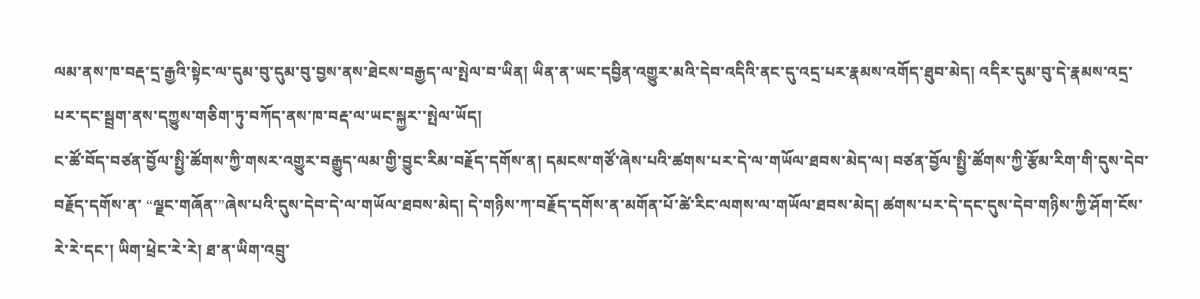ལམ་ནས་ཁ་བརྡ་དྲ་རྒྱའི་སྟེང་ལ་དུམ་བུ་དུམ་བུ་བྱས་ནས་ཐེངས་བརྒྱད་ལ་སྤེལ་བ་ཡིན། ཡིན་ན་ཡང་དབྱིན་འགྱུར་མའི་དེབ་འདིའི་ནང་དུ་འདྲ་པར་རྣམས་འགོད་ཐུབ་མེད། འདིར་དུམ་བུ་དེ་རྣམས་འདྲ་པར་དང་སྦྲག་ནས་དཀྱུས་གཅིག་ཏུ་བཀོད་ནས་ཁ་བརྡ་ལ་ཡང་སྐྱར་་སྤེལ་ཡོད།
ང་ཚོ་བོད་བཙན་བྱོལ་སྤྱི་ཚོགས་ཀྱི་གསར་འགྱུར་བརྒྱུད་ལམ་གྱི་བྱུང་རིམ་བརྗོད་དགོས་ན། དམངས་གཙོ་ཞེས་པའི་ཚགས་པར་དེ་ལ་གཡོལ་ཐབས་མེད་ལ། བཙན་བྱོལ་སྤྱི་ཚོགས་ཀྱི་རྩོམ་རིག་གི་དུས་དེབ་བརྗོད་དགོས་ན་ “ལྗང་གཞོན་”ཞེས་པའི་དུས་དེབ་དེ་ལ་གཡོལ་ཐབས་མེད། དེ་གཉིས་ཀ་བརྗོད་དགོས་ན་མགོན་པོ་ཚེ་རིང་ལགས་ལ་གཡོལ་ཐབས་མེད། ཚགས་པར་དེ་དང་དུས་དེབ་གཉིས་ཀྱི་ཤོག་ངོས་རེ་རེ་དང་། ཡིག་ཕྲེང་རེ་རེ། ཐ་ན་ཡིག་འབྲུ་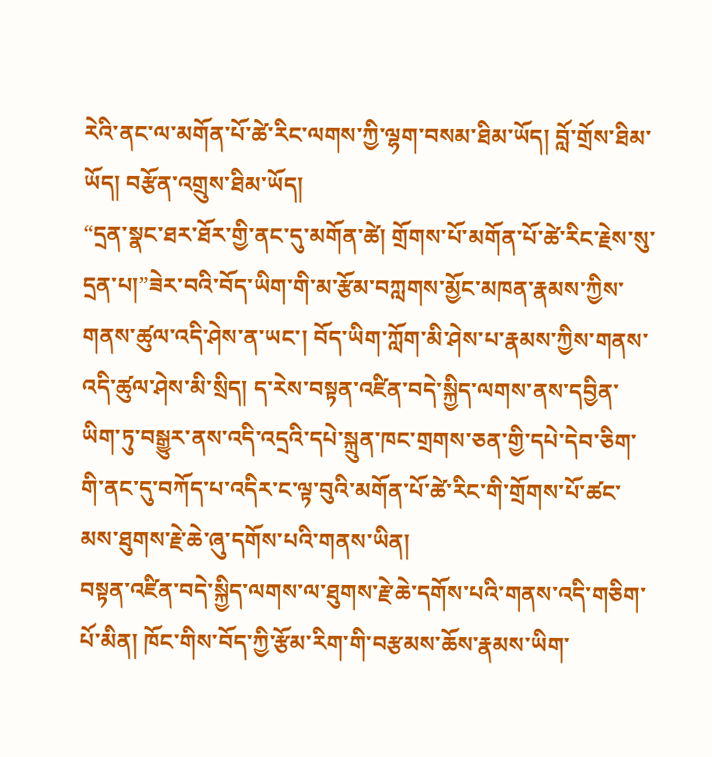རེའི་ནང་ལ་མགོན་པོ་ཚེ་རིང་ལགས་ཀྱི་ལྷག་བསམ་ཐིམ་ཡོད། བློ་གྲོས་ཐིམ་ཡོད། བརྩོན་འགྲུས་ཐིམ་ཡོད།
“དྲན་སྣང་ཐར་ཐོར་གྱི་ནང་དུ་མགོན་ཚེ། གྲོགས་པོ་མགོན་པོ་ཚེ་རིང་རྗེས་སུ་དྲན་པ།”ཟེར་བའི་བོད་ཡིག་གི་མ་རྩོམ་བཀླགས་མྱོང་མཁན་རྣམས་ཀྱིས་གནས་ཚུལ་འདི་ཤེས་ན་ཡང་། བོད་ཡིག་ཀློག་མི་ཤེས་པ་རྣམས་ཀྱིས་གནས་འདི་ཚུལ་ཤེས་མི་སྲིད། ད་རེས་བསྟན་འཛིན་བདེ་སྐྱིད་ལགས་ནས་དབྱིན་ཡིག་ཏུ་བསྒྱུར་ནས་འདི་འདྲའི་དཔེ་སྐྲུན་ཁང་གྲགས་ཅན་གྱི་དཔེ་དེབ་ཅིག་གི་ནང་དུ་བཀོད་པ་འདིར་ང་ལྟ་བུའི་མགོན་པོ་ཚེ་རིང་གི་གྲོགས་པོ་ཚང་མས་ཐུགས་རྗེ་ཆེ་ཞུ་དགོས་པའི་གནས་ཡིན།
བསྟན་འཛིན་བདེ་སྐྱིད་ལགས་ལ་ཐུགས་རྗེ་ཆེ་དགོས་པའི་གནས་འདི་གཅིག་པོ་མིན། ཁོང་གིས་བོད་ཀྱི་རྩོམ་རིག་གི་བརྩམས་ཆོས་རྣམས་ཡིག་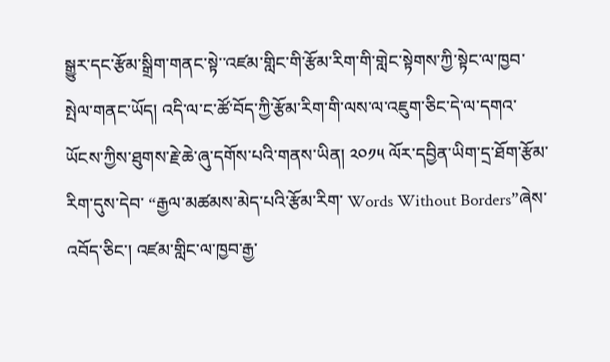སྒྱུར་དང་རྩོམ་སྒྲིག་གནང་སྟེ་་འཛམ་གླིང་གི་རྩོམ་རིག་གི་གླེང་སྟེགས་ཀྱི་སྟེང་ལ་ཁྱབ་སྤེལ་གནང་ཡོད། འདི་ལ་ང་ཚོ་བོད་ཀྱི་རྩོམ་རིག་གི་ལས་ལ་འཇུག་ཅིང་དེ་ལ་དགའ་ཡོངས་ཀྱིས་ཐུགས་རྗེ་ཆེ་ཞུ་དགོས་པའི་གནས་ཡིན། ༢༠༡༥ ལོར་དབྱིན་ཡིག་དྲ་ཐོག་རྩོམ་རིག་དུས་དེབ་ “རྒྱལ་མཚམས་མེད་པའི་རྩོམ་རིག་ Words Without Borders”ཞེས་འབོད་ཅིང་། འཛམ་གླིང་ལ་ཁྱབ་རྒྱ་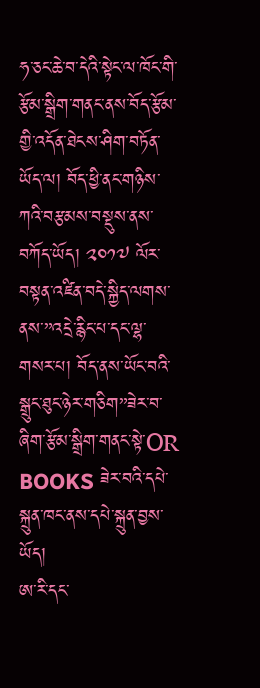ཧ་ཅང་ཆེ་བ་དེའི་སྟེང་ལ་ཁོང་གི་རྩོམ་སྒྲིག་གནང་ནས་བོད་རྩོམ་གྱི་འདོན་ཐེངས་ཤིག་བཏོན་ཡོད་ལ། བོད་ཕྱི་ནང་གཉིས་ཀའི་བརྩམས་བསྡུས་ནས་བཀོད་ཡོད། ༢༠༡༧ ལོར་བསྟན་འཛིན་བདེ་སྐྱིད་ལགས་ནས་”འདྲེ་རྙིང་པ་དང་ལྷ་གསར་པ། བོད་ནས་ཡོང་བའི་སྒྲུང་ཐུང་ཉེར་གཅིག”ཟེར་བ་ཞིག་རྩོམ་སྒྲིག་གནང་སྟེ་OR BOOKS ཟེར་བའི་དཔེ་སྐྲུན་ཁང་ནས་དཔེ་སྐྲུན་བྱས་ཡོད།
ཨ་རི་དང་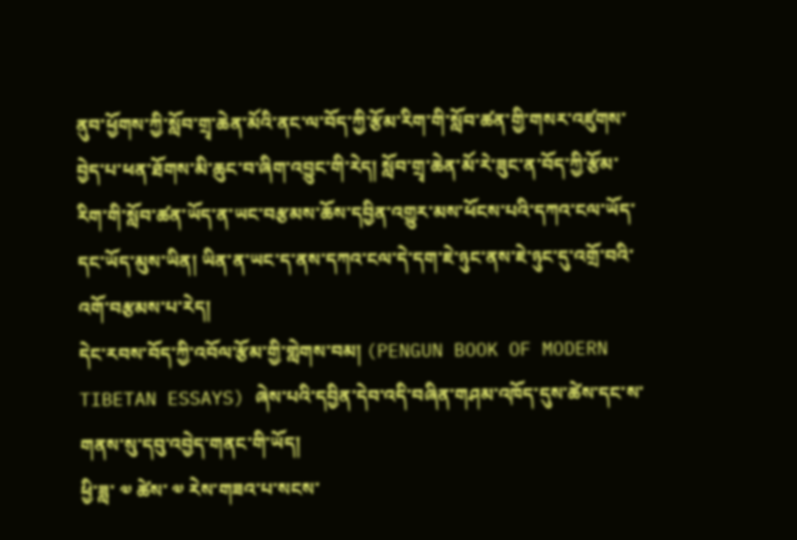ནུབ་ཕྱོགས་ཀྱི་སློབ་གྲྭ་ཆེན་མོའི་ནང་ལ་བོད་ཀྱི་རྩོམ་རིག་གི་སློབ་ཚན་གྱི་གསར་འཛུགས་བྱེད་པ་ཕན་ཐོགས་མི་ཆུང་བ་ཞིག་འབྱུང་གི་རེད། སློབ་གྲྭ་ཆེན་མོ་རེ་ཟུང་ན་བོད་ཀྱི་རྩོམ་རིག་གི་སློབ་ཚན་ཡོད་ན་ཡང་བརྩམས་ཆོས་དབྱིན་འགྱུར་མས་ཕོངས་པའི་དཀའ་ངལ་ཡོད་དང་ཡོད་མུས་ཡིན། ཡིན་ན་ཡང་ད་ནས་དཀའ་ངལ་དེ་དག་ཇེ་ཉུང་ནས་ཇེ་ཉུང་དུ་འགྲོ་བའི་འགོ་བརྩམས་པ་རེད།
དེང་རབས་བོད་ཀྱི་འབོལ་རྩོམ་གྱི་གླེགས་བམ། (PENGUN BOOK OF MODERN TIBETAN ESSAYS) ཞེས་པའི་དབྱིན་དེབ་འདི་བཞིན་གཤམ་འཁོད་དུས་ཚེས་དང་ས་གནས་སུ་དབུ་འབྱེད་གནང་གི་ཡོད།
ཕྱི་ཟླ་ ༧ ཚེས་ ༧ རེས་གཟའ་པ་སངས་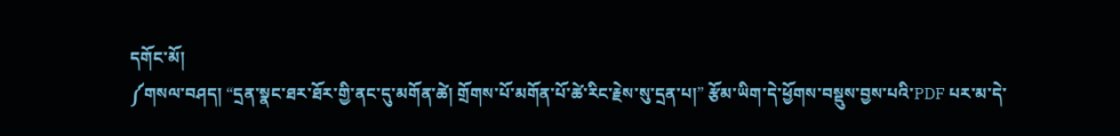དགོང་མོ།
༼གསལ་བཤད། “དྲན་སྣང་ཐར་ཐོར་གྱི་ནང་དུ་མགོན་ཚེ། གྲོགས་པོ་མགོན་པོ་ཚེ་རིང་རྗེས་སུ་དྲན་པ།” རྩོམ་ཡིག་དེ་ཕྱོགས་བསྡུས་བྱས་པའི་PDF པར་མ་དེ་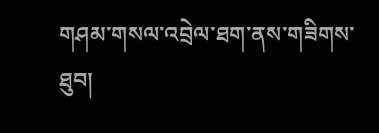གཤམ་གསལ་འབྲེལ་ཐག་ནས་གཟིགས་ཐུབ།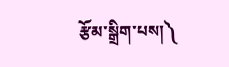རྩོམ་སྒྲིག་པས།༽